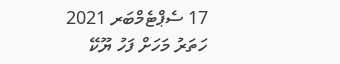17 ސެޕްޓެމްބަރ 2021
ހަތަރު މަހަށް ފަހު ޔޫކޭ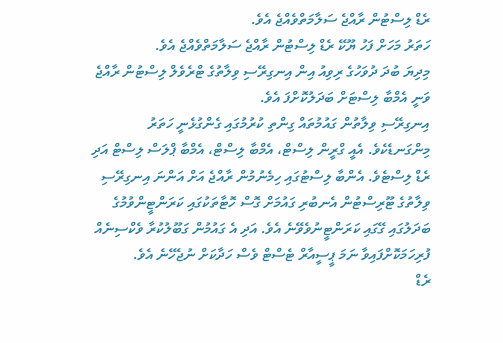ރެޑް ލިސްޓުން ރާއްޖެ ސަލާމަތްވެއްޖެ އެވެ.
ހަތަރު މަހަށް ފަހު ޔޫކޭ ރެޑް ލިސްޓުން ރާއްޖެ ސަލާމަތްވެއްޖެ އެވެ.
މިދިޔަ ބުދަ ދުވަހުގެ ރިވިއު އިން އިނގިރޭސި ވިލާތުގެ ޓްރެވެލް ލިސްޓުން ރާއްޖެ ވަނީ އެމްބާ ލިސްޓަށް ބަދަލުކޮށްފަ އެވެ.
އިނގިރޭސި ވިލާތުން ގައުމުތައް ގިންތި ކުރުމުގައި ގެންގުޅެނީ ހަތަރު މިންގަނޑެކެވެ. އެއީ ގްރީން ލިސްޓް، އެމްބާ ލިސްޓް، އެމްބާ ޕްލަސް ލިސްޓް އަދި ރެޑް ލިސްޓެވެ. އެންބާ ލިސްޓުގައި ހިމެނުމުން ރާއްޖެ އަށް އަންނަ އިނގިރޭސި ވިލާތުގެ ޓޫރިސްޓުން އެނބުރި ގައުމަށް ގޮސް ހޮޓާތަކުގައި ކަރަންޓީންވުމުގެ ބަދަލުގައި ގޭގައި ކަރަންޓީނުވެވޭނެ އެވެ. އަދި އެ ގައުމުން ގަބޫލުކުރާ ވެކްސިނެއް ފުރިހަމަކޮށްފައިވާ ނަމަ ޕީސީއާރް ޓެސްޓް ވެސް ހަދާކަށް ނުޖެހޭނެ އެވެ.
ރެޑް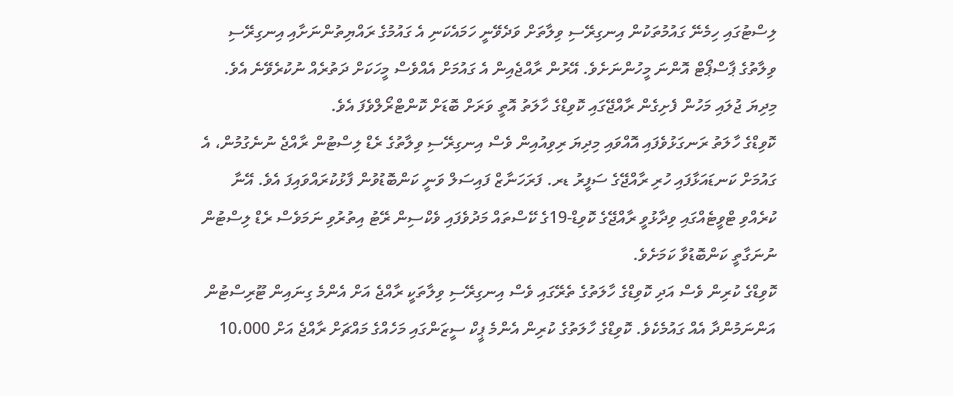ލިސްޓުގައި ހިމެނޭ ގައުމުތަކުން އިނގިރޭސި ވިލާތަށް ވަދެވޭނީ ހަމައެކަނި އެ ގައުމުގެ ރައްޔިތުންނަށާއި އިނގިރޭސި ވިލާތުގެ ޕާސްޕޯޓް އޮންނަ މީހުންނަށެވެ. އޭރުން ރާއްޖެއިން އެ ގައުމަށް އެއްވެސް މީހަކަށް ދަތުރެއް ނުކުރެވޭނެ އެވެ.
މިދިޔަ ޖުލައި މަހުން ފެށިގެން ރާއްޖޭގައި ކޮވިޑްގެ ހާލަތު އޮތީ ވަރަށް ބޮޑަށް ކޮންޓްރޯލްވެފަ އެވެ.
ކޮވިޑްގެ ހާލަތު ރަނގަޅުވެފައި އޮއްވައި މިދިޔަ ރިވިއުއިން ވެސް އިނގިރޭސި ވިލާތުގެ ރެޑް ލިސްޓުން ރާއްޖެ ނުނެގުމުން، އެ ގައުމަށް ކަނޑައަޅާފައި ހުރި ރާއްޖޭގެ ސަފީރު ޑރ. ފަރަހަނާޒް ފައިސަލް ވަނީ ކަންބޮޑުވުން ފާޅުކުރައްވައިފަ އެވެ. އޭނާ ކުރެއްވި ޓްވީޓެއްގައި ވިދާޅުވީ ރާއްޖޭގެ ކޮވިޑް-19ގެ ކޭސްތައް މަދުވެފައި ވެކްސިން ރޭޓު އިތުރުވި ނަމަވެސް ރެޑް ލިސްޓުން ނުނަގާތީ ކަންބޮޑުވާ ކަމަށެވެ.
ކޮވިޑްގެ ކުރިން ވެސް އަދި ކޮވިޑްގެ ހާލަތުގެ ތެރޭގައި ވެސް އިނގިރޭސި ވިލާތަކީ ރާއްޖެ އަށް އެންމެ ގިނައިން ޓޫރިސްޓުން އަންނަމުންދާ އެއް ގައުމެކެވެ. ކޮވިޑްގެ ހާލަތުގެ ކުރިން އެންމެ ޕީކް ސީޒަންގައި މަހެއްގެ މައްޗަށް ރާއްޖެ އަށް 10،000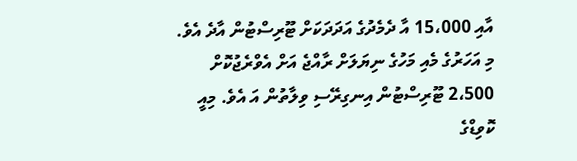އާއި 15،000 އާ ދެމެދުގެ އަދަދަކަށް ޓޫރިސްޓުން އާދެ އެވެ.
މި އަހަރުގެ މެއި މަހުގެ ނިޔަލަށް ރާއްޖެ އަށް އެވްރެޖުކޮށް 2،500 ޓޫރިސްޓުން އިނގިރޭސި ވިލާތުން އަ އެވެ. މިއީ ކޮވިޑްގެ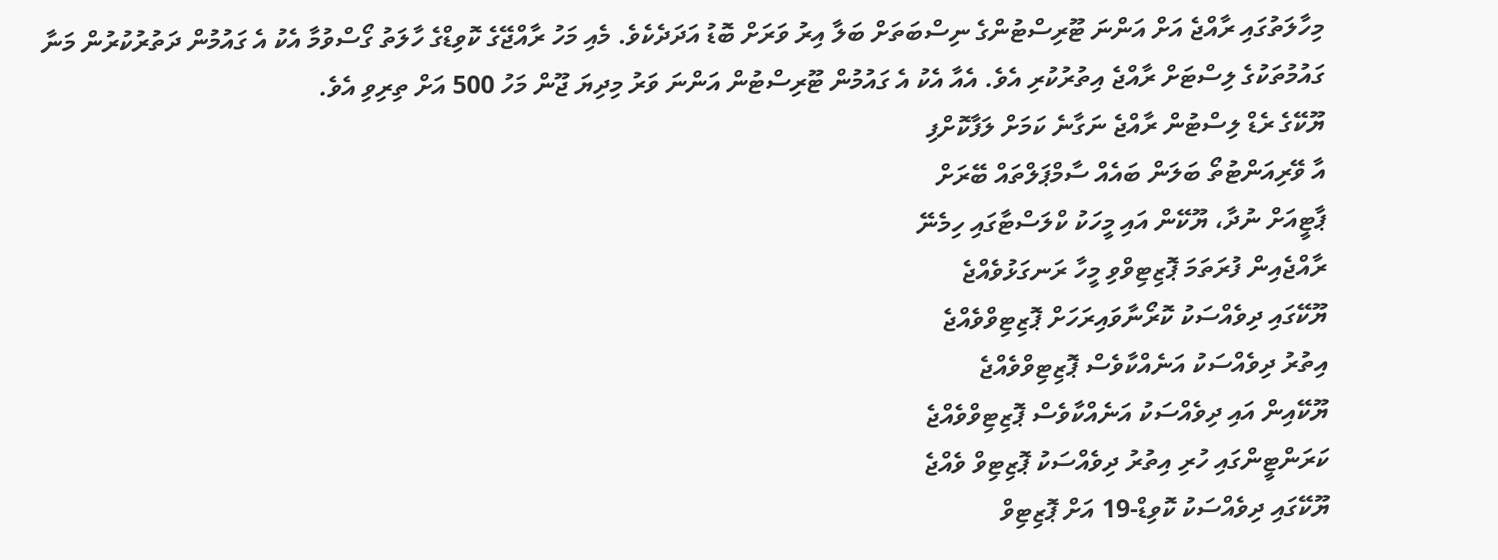މިހާލަތުގައި ރާއްޖެ އަށް އަންނަ ޓޫރިސްޓުންގެ ނިސްބަތަށް ބަލާ އިރު ވަރަށް ބޮޑު އަދަދެކެވެ. މެއި މަހު ރާއްޖޭގެ ކޮވިޑްގެ ހާލަތު ގޯސްވުމާ އެކު އެ ގައުމުން ދަތުރުކުރުން މަނާ ގައުމުތަކުގެ ލިސްޓަށް ރާއްޖެ އިތުރުކުރި އެވެ. އެއާ އެކު އެ ގައުމުން ޓޫރިސްޓުން އަންނަ ވަރު މިދިޔަ ޖޫން މަހު 500 އަށް ތިރިވި އެވެ.
ޔޫކޭގެ ރެޑް ލިސްޓުން ރާއްޖެ ނަގާނެ ކަމަށް ލަފާކޮށްފި
އާ ވޭރިއަންޓުތޯ ބަލަން ބައެއް ސާމްޕަލްތައް ބޭރަށް
ޕާޓީއަށް ނުދާ، ޔޫކޭން އައި މީހަކު ކްލަސްޓާގައި ހިމެނޭ
ރާއްޖެއިން ފުރަތަމަ ޕޮޒިޓިވްވި މީހާ ރަނގަޅުވެއްޖެ
ޔޫކޭގައި ދިވެއްސަކު ކޮރޯނާވައިރަހަށް ޕޮޒިޓިވްވެއްޖެ
އިތުރު ދިވެއްސަކު އަނެއްކާވެސް ޕޮޒިޓިވްވެއްޖެ
ޔޫކޭއިން އައި ދިވެއްސަކު އަނެއްކާވެސް ޕޮޒިޓިވްވެއްޖެ
ކަރަންޓީންގައި ހުރި އިތުރު ދިވެއްސަކު ޕޮޒިޓިވް ވެއްޖެ
ޔޫކޭގައި ދިވެއްސަކު ކޮވިޑް-19 އަށް ޕޮޒިޓިވް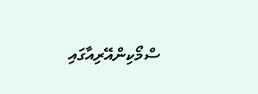ސްމޯކިންއޭރިއާގައި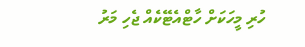ހުރި މީހަކަށް ހާޓްއެޓޭކެއް ޖެހި މަރު